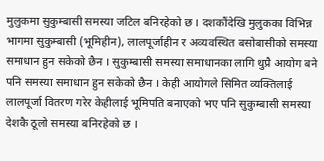मुलुकमा सुकुम्बासी समस्या जटिल बनिरहेको छ । दशकौंदेखि मुलुकका विभिन्न भागमा सुकुम्बासी (भूमिहीन), लालपूर्जाहीन र अव्यवस्थित बसोबासीको समस्या समाधान हुन सकेको छैन । सुकुम्बासी समस्या समाधानका लागि थुप्रै आयोग बने पनि समस्या समाधान हुन सकेको छैन । केही आयोगले सिमित व्यक्तिलाई लालपूर्जा वितरण गरेर केहीलाई भूमिपति बनाएको भए पनि सुकुम्बासी समस्या देशकै ठूलो समस्या बनिरहेको छ ।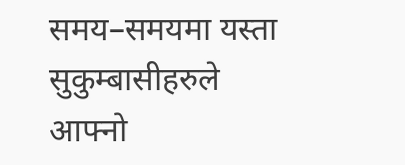समय–समयमा यस्ता सुकुम्बासीहरुले आफ्नो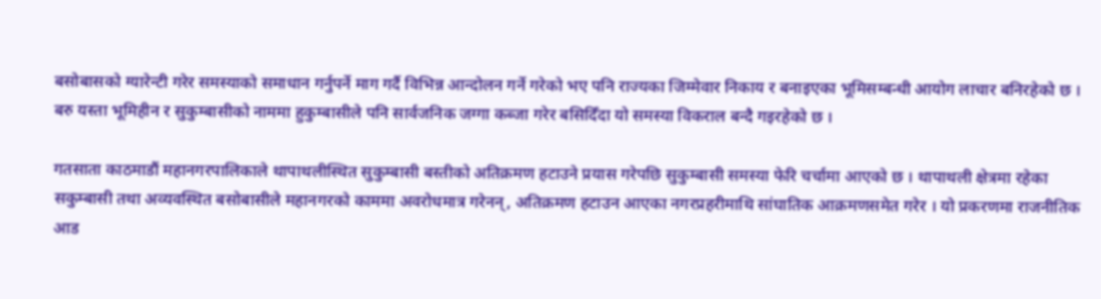बसोबासको ग्यारेन्टी गरेर समस्याको समाधान गर्नुपर्ने माग गर्दै विभिन्न आन्दोलन गर्ने गरेको भए पनि राज्यका जिम्मेवार निकाय र बनाइएका भूमिसम्बन्धी आयोग लाचार बनिरहेको छ । बरु यस्ता भूमिहीन र सुकुम्बासीको नाममा हुकुम्बासीले पनि सार्वजनिक जग्गा कब्जा गरेर बसिदिँदा यो समस्या विकराल बन्दै गइरहेको छ ।

गतसाता काठमाडौं महानगरपालिकाले थापाथलीस्थित सुकुम्बासी बस्तीको अतिक्रमण हटाउने प्रयास गरेपछि सुकुम्बासी समस्या फेरि चर्चामा आएको छ । थापाथली क्षेत्रमा रहेका सकुम्बासी तथा अव्यवस्थित बसोबासीले महानगरको काममा अवरोधमात्र गरेनन्, अतिक्रमण हटाउन आएका नगरप्रहरीमाथि सांघातिक आक्रमणसमेत गरेर । यो प्रकरणमा राजनीतिक आड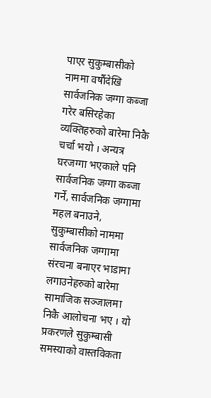पाएर सुकुम्बासीको नाममा वर्षौंदेखि सार्वजनिक जग्गा कब्जा गरेर बसिरहेका व्यक्तिहरुको बारेमा निकै चर्चा भयो । अन्यत्र घरजग्गा भएकाले पनि सार्वजनिक जग्गा कब्जा गर्ने, सार्वजनिक जग्गामा महल बनाउने, सुकुम्बासीको नाममा सार्वजनिक जग्गामा संरचना बनाएर भाडामा लगाउनेहरुको बारेमा सामाजिक सञ्जालमा निकै आलोचना भए । यो प्रकरणले सुकुम्बासी समस्याको वास्तविकता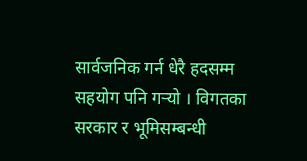सार्वजनिक गर्न धेरै हदसम्म सहयोग पनि गर्‍यो । विगतका सरकार र भूमिसम्बन्धी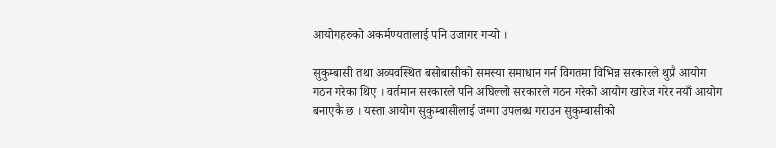आयोगहरुको अकर्मण्यतालाई पनि उजागर गर्‍यो ।

सुकुम्बासी तथा अव्यवस्थित बसोबासीको समस्या समाधान गर्न विगतमा विभिन्न सरकारले थुप्रै आयोग गठन गरेका थिए । वर्तमान सरकारले पनि अघिल्लो सरकारले गठन गरेको आयोग खारेज गरेर नयाँ आयोग बनाएकै छ । यस्ता आयोग सुकुम्बासीलाई जग्गा उपलब्ध गराउन सुकुम्बासीको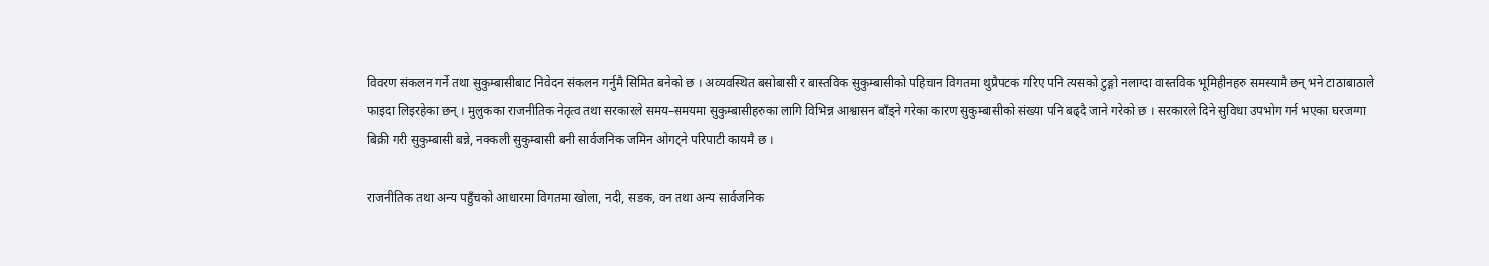विवरण संकलन गर्ने तथा सुकुम्बासीबाट निवेदन संकलन गर्नुमै सिमित बनेको छ । अव्यवस्थित बसोबासी र बास्तविक सुकुम्बासीको पहिचान विगतमा थुप्रैपटक गरिए पनि त्यसको टुङ्गो नलाग्दा वास्तविक भूमिहीनहरु समस्यामै छन् भने टाठाबाठाले फाइदा लिइरहेका छन् । मुलुकका राजनीतिक नेतृत्व तथा सरकारले समय–समयमा सुकुम्बासीहरुका लागि विभिन्न आश्वासन बाँड्ने गरेका कारण सुकुम्बासीको संख्या पनि बढ्दै जाने गरेको छ । सरकारले दिने सुविधा उपभोग गर्न भएका घरजग्गा बिक्री गरी सुकुम्बासी बन्ने, नक्कली सुकुम्बासी बनी सार्वजनिक जमिन ओगट्ने परिपाटी कायमै छ ।

राजनीतिक तथा अन्य पहुँचको आधारमा विगतमा खोला, नदी, सडक, वन तथा अन्य सार्वजनिक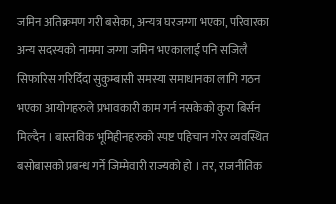जमिन अतिक्रमण गरी बसेका, अन्यत्र घरजग्गा भएका, परिवारका अन्य सदस्यको नाममा जग्गा जमिन भएकालाई पनि सजिलै सिफारिस गरिदिँदा सुकुम्बासी समस्या समाधानका लागि गठन भएका आयोगहरुले प्रभावकारी काम गर्न नसकेको कुरा बिर्सन मिल्दैन । बास्तविक भूमिहीनहरुको स्पष्ट पहिचान गरेर व्यवस्थित बसोबासको प्रबन्ध गर्ने जिम्मेवारी राज्यको हो । तर, राजनीतिक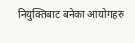नियुक्तिबाट बनेका आयोगहरु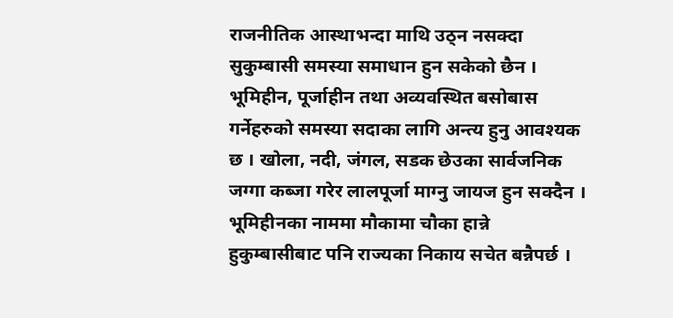राजनीतिक आस्थाभन्दा माथि उठ्न नसक्दा सुकुम्बासी समस्या समाधान हुन सकेको छैन । भूमिहीन, पूर्जाहीन तथा अव्यवस्थित बसोबास गर्नेहरुको समस्या सदाका लागि अन्त्य हुनु आवश्यक छ । खोला, नदी, जंगल, सडक छेउका सार्वजनिक जग्गा कब्जा गरेर लालपूर्जा माग्नु जायज हुन सक्दैन । भूमिहीनका नाममा मौकामा चौका हान्ने हुकुम्बासीबाट पनि राज्यका निकाय सचेत बन्नैपर्छ ।